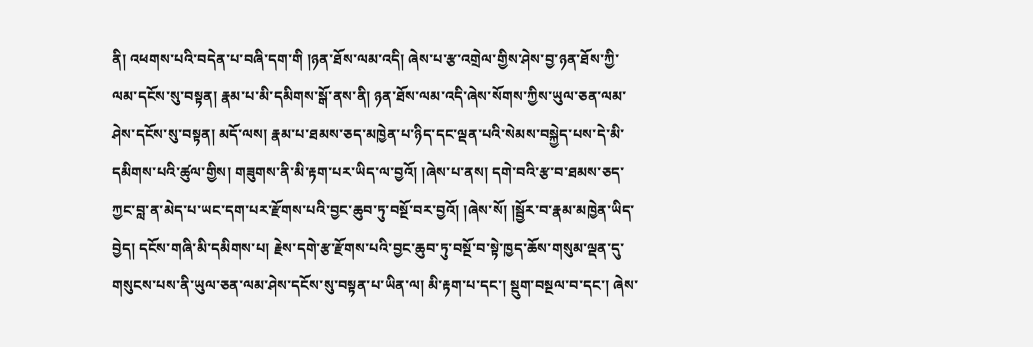ནི། འཕགས་པའི་བདེན་པ་བཞི་དག་གི །ཉན་ཐོས་ལམ་འདི། ཞེས་པ་རྩ་འགྲེལ་གྱིས་ཤེས་བྱ་ཉན་ཐོས་ཀྱི་ལམ་དངོས་སུ་བསྟན། རྣམ་པ་མི་དམིགས་སྒོ་ནས་ནི། ཉན་ཐོས་ལམ་འདི་ཞེས་སོགས་ཀྱིས་ཡུལ་ཅན་ལམ་ཤེས་དངོས་སུ་བསྟན། མདོ་ལས། རྣམ་པ་ཐམས་ཅད་མཁྱེན་པ་ཉིད་དང་ལྡན་པའི་སེམས་བསྐྱེད་པས་དེ་མི་དམིགས་པའི་ཚུལ་གྱིས། གཟུགས་ནི་མི་རྟག་པར་ཡིད་ལ་བྱའོ། །ཞེས་པ་ནས། དགེ་བའི་རྩ་བ་ཐམས་ཅད་ཀྱང་བླ་ན་མེད་པ་ཡང་དག་པར་རྫོགས་པའི་བྱང་ཆུབ་ཏུ་བསྔོ་བར་བྱའོ། །ཞེས་སོ། །སྦྱོར་བ་རྣམ་མཁྱེན་ཡིད་བྱེད། དངོས་གཞི་མི་དམིགས་པ། རྗེས་དགེ་རྩ་རྫོགས་པའི་བྱང་ཆུབ་ཏུ་བསྔོ་བ་སྟེ་ཁྱད་ཆོས་གསུམ་ལྡན་དུ་གསུངས་པས་ནི་ཡུལ་ཅན་ལམ་ཤེས་དངོས་སུ་བསྟན་པ་ཡིན་ལ། མི་རྟག་པ་དང་། སྡུག་བསྔལ་བ་དང་། ཞེས་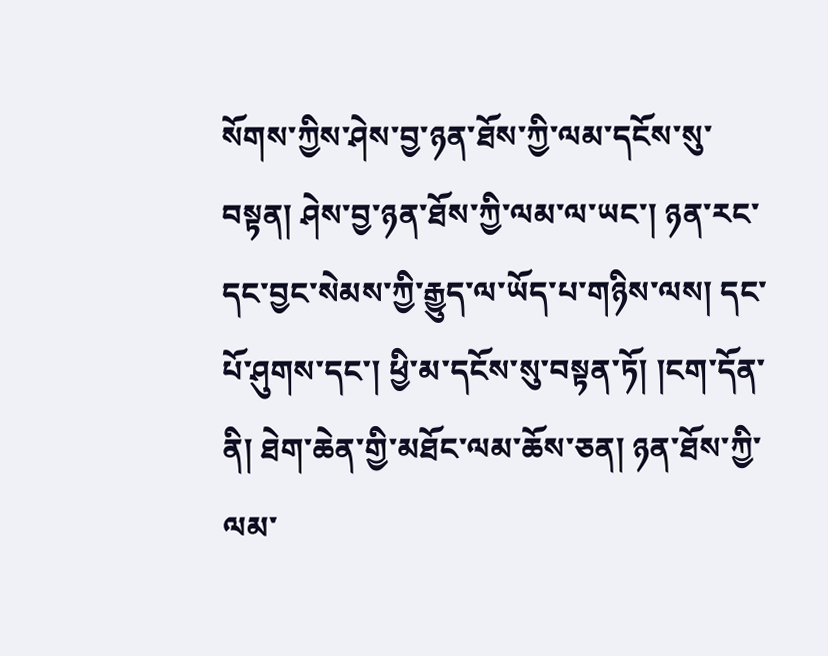སོགས་ཀྱིས་ཤེས་བྱ་ཉན་ཐོས་ཀྱི་ལམ་དངོས་སུ་བསྟན། ཤེས་བྱ་ཉན་ཐོས་ཀྱི་ལམ་ལ་ཡང་། ཉན་རང་དང་བྱང་སེམས་ཀྱི་རྒྱུད་ལ་ཡོད་པ་གཉིས་ལས། དང་པོ་ཤུགས་དང་། ཕྱི་མ་དངོས་སུ་བསྟན་ཏོ། །ངག་དོན་ནི། ཐེག་ཆེན་གྱི་མཐོང་ལམ་ཆོས་ཅན། ཉན་ཐོས་ཀྱི་ལམ་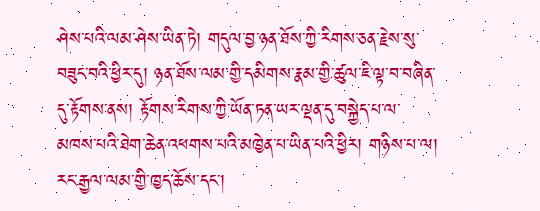ཤེས་པའི་ལམ་ཤེས་ཡིན་ཏེ། གདུལ་བྱ་ཉན་ཐོས་ཀྱི་རིགས་ཅན་རྗེས་སུ་བཟུང་བའི་ཕྱིར་དུ། ཉན་ཐོས་ལམ་གྱི་དམིགས་རྣམ་གྱི་ཚུལ་ཇི་ལྟ་བ་བཞིན་དུ་རྟོགས་ནས། རྟོགས་རིགས་ཀྱི་ཡོན་ཏན་ཡར་ལྡན་དུ་བསྐྱེད་པ་ལ་མཁས་པའི་ཐེག་ཆེན་འཕགས་པའི་མཁྱེན་པ་ཡིན་པའི་ཕྱིར། གཉིས་པ་ལ། རང་རྒྱལ་ལམ་གྱི་ཁྱད་ཆོས་དང་།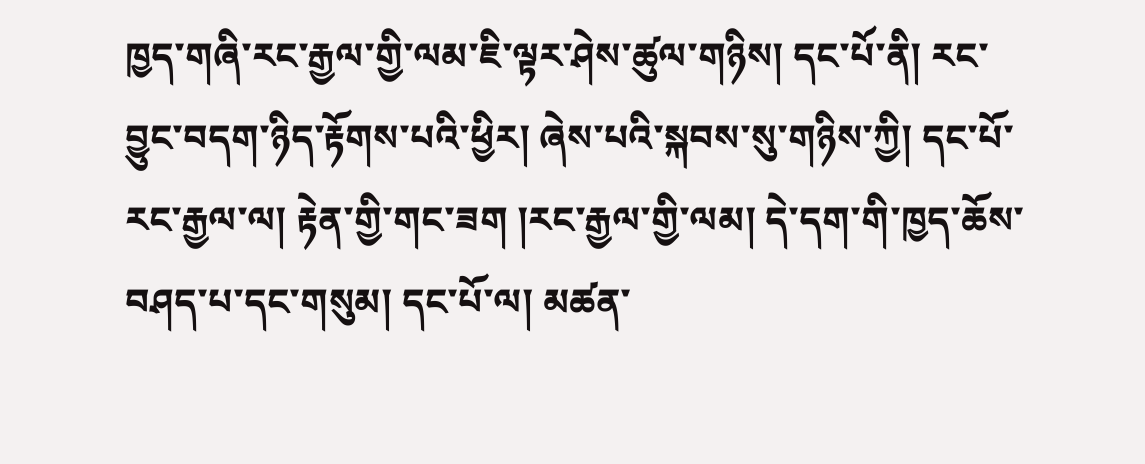ཁྱད་གཞི་རང་རྒྱལ་གྱི་ལམ་ཇི་ལྟར་ཤེས་ཚུལ་གཉིས། དང་པོ་ནི། རང་བྱུང་བདག་ཉིད་རྟོགས་པའི་ཕྱིར། ཞེས་པའི་སྐབས་སུ་གཉིས་ཀྱི། དང་པོ་རང་རྒྱལ་ལ། རྟེན་གྱི་གང་ཟག །རང་རྒྱལ་གྱི་ལམ། དེ་དག་གི་ཁྱད་ཆོས་བཤད་པ་དང་གསུམ། དང་པོ་ལ། མཚན་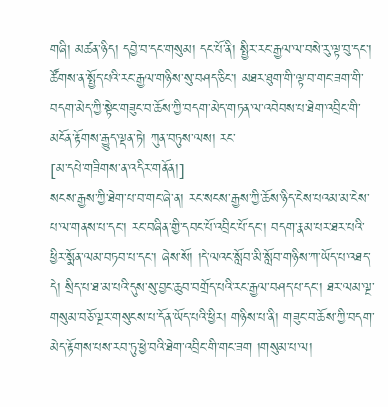གཞི། མཚན་ཉིད། དབྱེ་བ་དང་གསུམ། དང་པོ་ནི། སྤྱིར་རང་རྒྱལ་ལ་བསེ་རུ་ལྟ་བུ་དང་། ཚོགས་ན་སྤྱོད་པའི་རང་རྒྱལ་གཉིས་སུ་བཤད་ཅིང་། མཐར་ཐུག་གི་ལྟ་བ་གང་ཟག་གི་བདག་མེད་ཀྱི་སྟེང་གཟུང་བ་ཆོས་ཀྱི་བདག་མེད་གཏན་ལ་འབེབས་པ་ཐེག་འབྲིང་གི་མངོན་རྟོགས་རྒྱུད་ལྡན་ཏེ། ཀུན་བཏུས་ལས། རང་
[མ་དཔེ་གཟིགས་ན་འདིར་གནོན།]
སངས་རྒྱས་ཀྱི་ཐེག་པ་བ་གང་ཞེ་ན། རང་སངས་རྒྱས་ཀྱི་ཆོས་ཉིད་ངེས་པའམ་མ་ངེས་པ་ལ་གནས་པ་དང་། རང་བཞིན་གྱི་དབང་པོ་འབྲིང་པོ་དང་། བདག་རྣམ་པར་ཐར་པའི་ཕྱིར་སྨོན་ལམ་བཏབ་པ་དང་། ཞེས་སོ། །དེ་ལའང་སློབ་མི་སློབ་གཉིས་ཀ་ཡོད་པ་འཐད་དེ། སྲིད་པ་ཐ་མ་པའི་དུས་སུ་བྱང་ཆུབ་བགྲོད་པའི་རང་རྒྱལ་བཤད་པ་དང་། ཐར་ལམ་ལྔ་གསུམ་བཅོ་ལྔར་གསུངས་པ་དོན་ཡོད་པའི་ཕྱིར། གཉིས་པ་ནི། གཟུང་བ་ཆོས་ཀྱི་བདག་མེད་རྟོགས་པས་རབ་ཏུ་ཕྱེ་བའི་ཐེག་འབྲིང་གི་གང་ཟག །གསུམ་པ་ལ།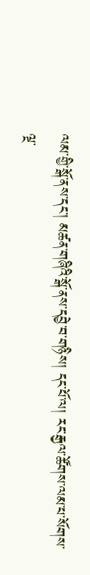ལམ་གྱི་སྒོ་ནས་དང་། མཚན་གཞིའི་སྒོ་ནས་དབྱེ་བ་གཉིས། དང་པོ་ལ། རང་རྒྱལ་ཚོགས་ལམ་པ་སོགས་ལྔ་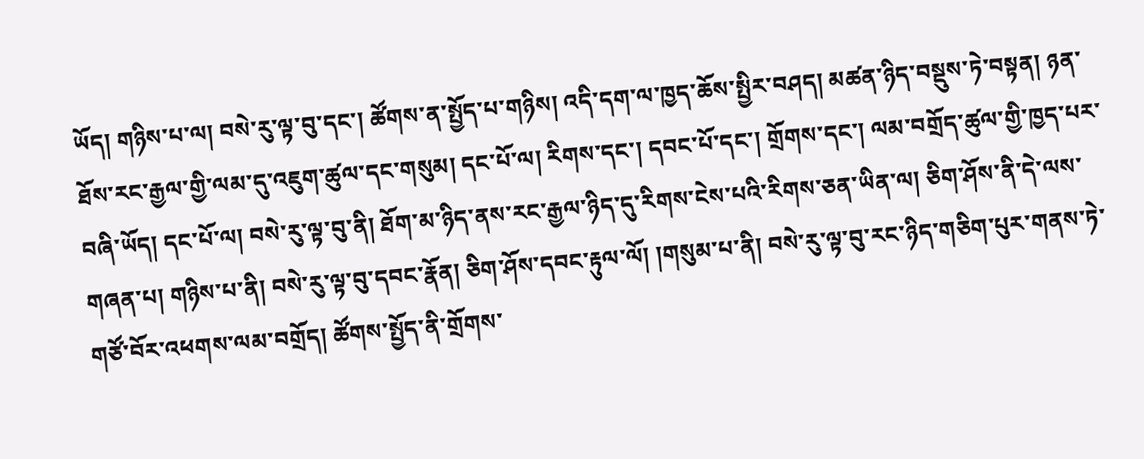ཡོད། གཉིས་པ་ལ། བསེ་རུ་ལྟ་བུ་དང་། ཚོགས་ན་སྤྱོད་པ་གཉིས། འདི་དག་ལ་ཁྱད་ཆོས་སྤྱིར་བཤད། མཚན་ཉིད་བསྡུས་ཏེ་བསྟན། ཉན་ཐོས་རང་རྒྱལ་གྱི་ལམ་དུ་འཇུག་ཚུལ་དང་གསུམ། དང་པོ་ལ། རིགས་དང་། དབང་པོ་དང་། གྲོགས་དང་། ལམ་བགྲོད་ཚུལ་གྱི་ཁྱད་པར་བཞི་ཡོད། དང་པོ་ལ། བསེ་རུ་ལྟ་བུ་ནི། ཐོག་མ་ཉིད་ནས་རང་རྒྱལ་ཉིད་དུ་རིགས་ངེས་པའི་རིགས་ཅན་ཡིན་ལ། ཅིག་ཤོས་ནི་དེ་ལས་གཞན་པ། གཉིས་པ་ནི། བསེ་རུ་ལྟ་བུ་དབང་རྣོན། ཅིག་ཤོས་དབང་རྟུལ་ལོ། །གསུམ་པ་ནི། བསེ་རུ་ལྟ་བུ་རང་ཉིད་གཅིག་པུར་གནས་ཏེ་གཙོ་བོར་འཕགས་ལམ་བགྲོད། ཚོགས་སྤྱོད་ནི་གྲོགས་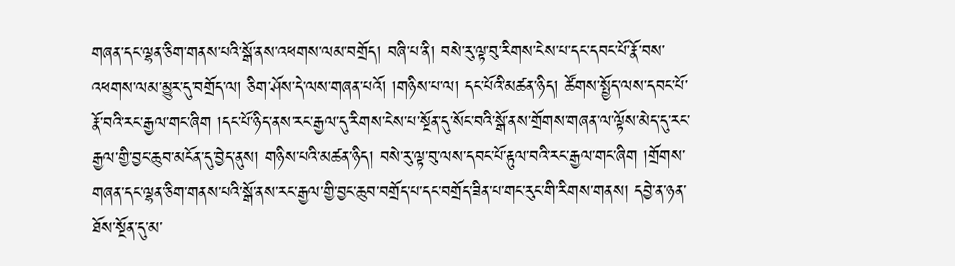གཞན་དང་ལྷན་ཅིག་གནས་པའི་སྒོ་ནས་འཕགས་ལམ་བགྲོད། བཞི་པ་ནི། བསེ་རུ་ལྟ་བུ་རིགས་ངེས་པ་དང་དབང་པོ་རྣོ་བས་འཕགས་ལམ་མྱུར་དུ་བགྲོད་ལ། ཅིག་ཤོས་དེ་ལས་གཞན་པའོ། །གཉིས་པ་ལ། དང་པོའི་མཚན་ཉིད། ཚོགས་སྤྱོད་ལས་དབང་པོ་རྣོ་བའི་རང་རྒྱལ་གང་ཞིག །དང་པོ་ཉིད་ནས་རང་རྒྱལ་དུ་རིགས་ངེས་པ་སྔོན་དུ་སོང་བའི་སྒོ་ནས་གྲོགས་གཞན་ལ་ལྟོས་མེད་དུ་རང་རྒྱལ་གྱི་བྱང་ཆུབ་མངོན་དུ་བྱེད་ནུས། གཉིས་པའི་མཚན་ཉིད། བསེ་རུ་ལྟ་བུ་ལས་དབང་པོ་རྟུལ་བའི་རང་རྒྱལ་གང་ཞིག །གྲོགས་གཞན་དང་ལྷན་ཅིག་གནས་པའི་སྒོ་ནས་རང་རྒྱལ་གྱི་བྱང་ཆུབ་བགྲོད་པ་དང་བགྲོད་ཟིན་པ་གང་རུང་གི་རིགས་གནས། དབྱེ་ན་ཉན་ཐོས་སྔོན་དུ་མ་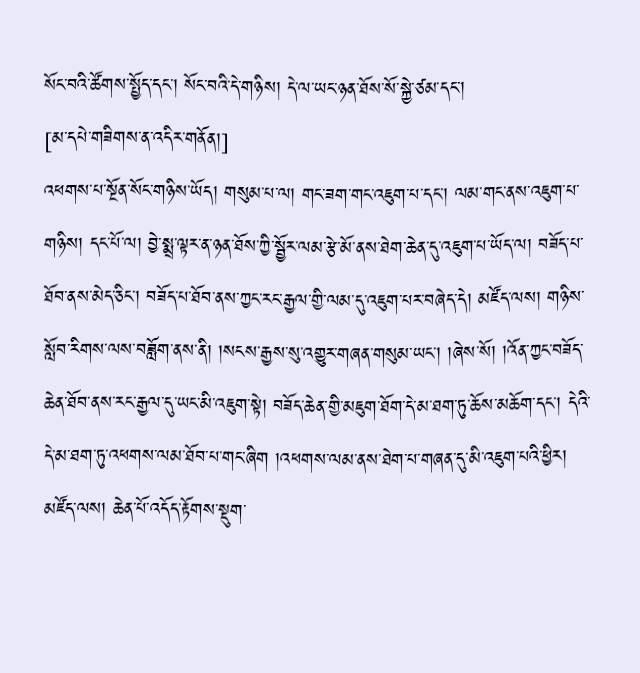སོང་བའི་ཚོགས་སྤྱོད་དང་། སོང་བའི་དེ་གཉིས། དེ་ལ་ཡང་ཉན་ཐོས་སོ་སྐྱེ་ཙམ་དང་།
[མ་དཔེ་གཟིགས་ན་འདིར་གནོན།]
འཕགས་པ་སྔོན་སོང་གཉིས་ཡོད། གསུམ་པ་ལ། གང་ཟག་གང་འཇུག་པ་དང་། ལམ་གང་ནས་འཇུག་པ་གཉིས། དང་པོ་ལ། བྱེ་སྨྲ་ལྟར་ན་ཉན་ཐོས་ཀྱི་སྦྱོར་ལམ་རྩེ་མོ་ནས་ཐེག་ཆེན་དུ་འཇུག་པ་ཡོད་ལ། བཟོད་པ་ཐོབ་ནས་མེད་ཅིང་། བཟོད་པ་ཐོབ་ནས་ཀྱང་རང་རྒྱལ་གྱི་ལམ་དུ་འཇུག་པར་བཞེད་དེ། མཛོད་ལས། གཉིས་སློབ་རིགས་ལས་བཟློག་ནས་ནི། །སངས་རྒྱས་སུ་འགྱུར་གཞན་གསུམ་ཡང་། །ཞེས་སོ། །འོན་ཀྱང་བཟོད་ཆེན་ཐོབ་ནས་རང་རྒྱལ་དུ་ཡང་མི་འཇུག་སྟེ། བཟོད་ཆེན་གྱི་མཇུག་ཐོག་དེ་མ་ཐག་ཏུ་ཆོས་མཆོག་དང་། དེའི་དེ་མ་ཐག་ཏུ་འཕགས་ལམ་ཐོབ་པ་གང་ཞིག །འཕགས་ལམ་ནས་ཐེག་པ་གཞན་དུ་མི་འཇུག་པའི་ཕྱིར། མཛོད་ལས། ཆེན་པོ་འདོད་རྟོགས་སྡུག་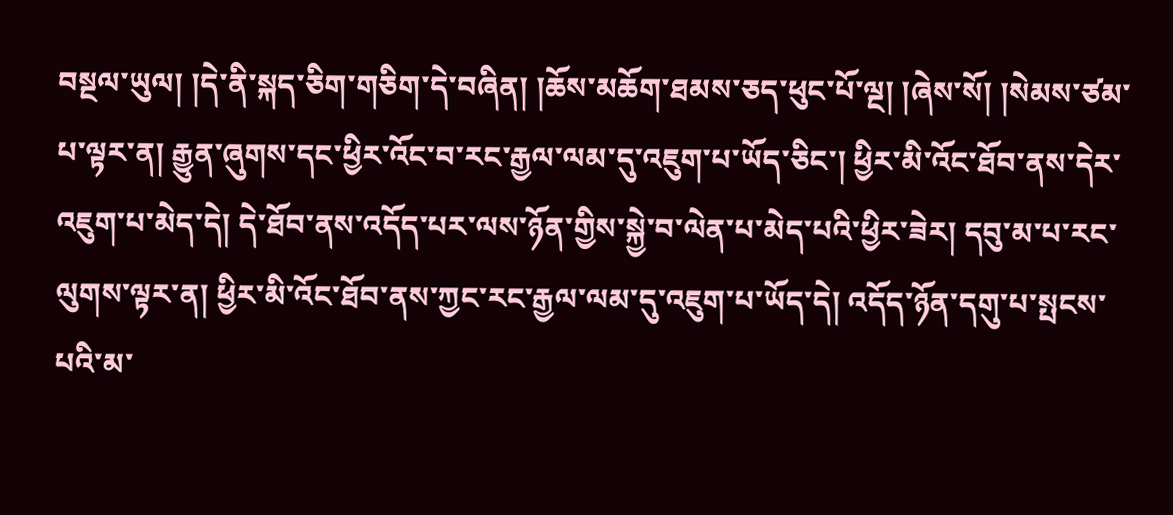བསྔལ་ཡུལ། །དེ་ནི་སྐད་ཅིག་གཅིག་དེ་བཞིན། །ཆོས་མཆོག་ཐམས་ཅད་ཕུང་པོ་ལྔ། །ཞེས་སོ། །སེམས་ཙམ་པ་ལྟར་ན། རྒྱུན་ཞུགས་དང་ཕྱིར་འོང་བ་རང་རྒྱལ་ལམ་དུ་འཇུག་པ་ཡོད་ཅིང་། ཕྱིར་མི་འོང་ཐོབ་ནས་དེར་འཇུག་པ་མེད་དེ། དེ་ཐོབ་ནས་འདོད་པར་ལས་ཉོན་གྱིས་སྐྱེ་བ་ལེན་པ་མེད་པའི་ཕྱིར་ཟེར། དབུ་མ་པ་རང་ལུགས་ལྟར་ན། ཕྱིར་མི་འོང་ཐོབ་ནས་ཀྱང་རང་རྒྱལ་ལམ་དུ་འཇུག་པ་ཡོད་དེ། འདོད་ཉོན་དགུ་པ་སྤངས་པའི་མ་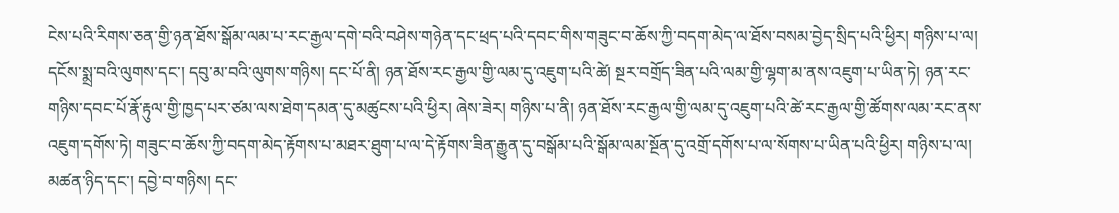ངེས་པའི་རིགས་ཅན་གྱི་ཉན་ཐོས་སྒོམ་ལམ་པ་རང་རྒྱལ་དགེ་བའི་བཤེས་གཉེན་དང་ཕྲད་པའི་དབང་གིས་གཟུང་བ་ཆོས་ཀྱི་བདག་མེད་ལ་ཐོས་བསམ་བྱེད་སྲིད་པའི་ཕྱིར། གཉིས་པ་ལ། དངོས་སྨྲ་བའི་ལུགས་དང་། དབུ་མ་བའི་ལུགས་གཉིས། དང་པོ་ནི། ཉན་ཐོས་རང་རྒྱལ་གྱི་ལམ་དུ་འཇུག་པའི་ཚེ། སྔར་བགྲོད་ཟིན་པའི་ལམ་གྱི་ལྷག་མ་ནས་འཇུག་པ་ཡིན་ཏེ། ཉན་རང་གཉིས་དབང་པོ་རྣོ་རྟུལ་གྱི་ཁྱད་པར་ཙམ་ལས་ཐེག་དམན་དུ་མཚུངས་པའི་ཕྱིར། ཞེས་ཟེར། གཉིས་པ་ནི། ཉན་ཐོས་རང་རྒྱལ་གྱི་ལམ་དུ་འཇུག་པའི་ཚེ་རང་རྒྱལ་གྱི་ཚོགས་ལམ་རང་ནས་འཇུག་དགོས་ཏེ། གཟུང་བ་ཆོས་ཀྱི་བདག་མེད་རྟོགས་པ་མཐར་ཐུག་པ་ལ་དེ་རྟོགས་ཟིན་རྒྱུན་དུ་བསྒོམ་པའི་སྒོམ་ལམ་སྔོན་དུ་འགྲོ་དགོས་པ་ལ་སོགས་པ་ཡིན་པའི་ཕྱིར། གཉིས་པ་ལ། མཚན་ཉིད་དང་། དབྱེ་བ་གཉིས། དང་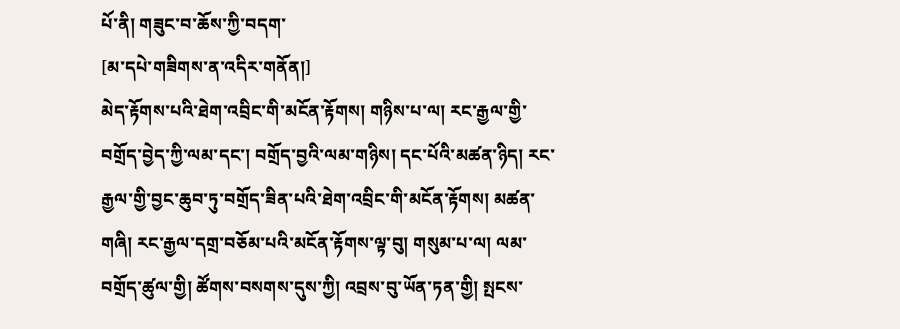པོ་ནི། གཟུང་བ་ཆོས་ཀྱི་བདག་
[མ་དཔེ་གཟིགས་ན་འདིར་གནོན།]
མེད་རྟོགས་པའི་ཐེག་འབྲིང་གི་མངོན་རྟོགས། གཉིས་པ་ལ། རང་རྒྱལ་གྱི་བགྲོད་བྱེད་ཀྱི་ལམ་དང་། བགྲོད་བྱའི་ལམ་གཉིས། དང་པོའི་མཚན་ཉིད། རང་རྒྱལ་གྱི་བྱང་ཆུབ་ཏུ་བགྲོད་ཟིན་པའི་ཐེག་འབྲིང་གི་མངོན་རྟོགས། མཚན་གཞི། རང་རྒྱལ་དགྲ་བཅོམ་པའི་མངོན་རྟོགས་ལྟ་བུ། གསུམ་པ་ལ། ལམ་བགྲོད་ཚུལ་གྱི། ཚོགས་བསགས་དུས་ཀྱི། འབྲས་བུ་ཡོན་ཏན་གྱི། སྤངས་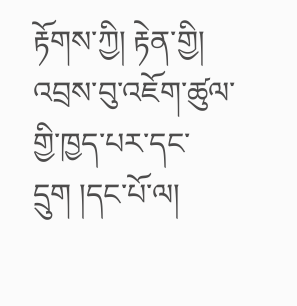རྟོགས་ཀྱི། རྟེན་གྱི། འབྲས་བུ་འཇོག་ཚུལ་གྱི་ཁྱད་པར་དང་དྲུག །དང་པོ་ལ།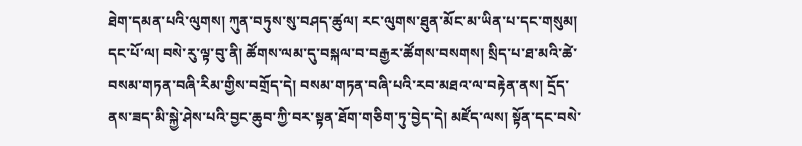ཐེག་དམན་པའི་ལུགས། ཀུན་བཏུས་སུ་བཤད་ཚུལ། རང་ལུགས་ཐུན་མོང་མ་ཡིན་པ་དང་གསུམ། དང་པོ་ལ། བསེ་རུ་ལྟ་བུ་ནི། ཚོགས་ལམ་དུ་བསྐལ་བ་བརྒྱར་ཚོགས་བསགས། སྲིད་པ་ཐ་མའི་ཚེ་བསམ་གཏན་བཞི་རིམ་གྱིས་བགྲོད་དེ། བསམ་གཏན་བཞི་པའི་རབ་མཐའ་ལ་བརྟེན་ནས། དྲོད་ནས་ཟད་མི་སྐྱེ་ཤེས་པའི་བྱང་ཆུབ་ཀྱི་བར་སྟན་ཐོག་གཅིག་ཏུ་བྱེད་དེ། མཛོད་ལས། སྟོན་དང་བསེ་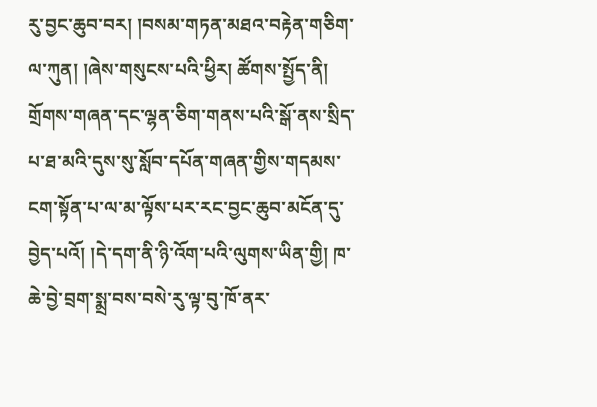རུ་བྱང་ཆུབ་བར། །བསམ་གཏན་མཐའ་བརྟེན་གཅིག་ལ་ཀུན། །ཞེས་གསུངས་པའི་ཕྱིར། ཚོགས་སྤྱོད་ནི། གྲོགས་གཞན་དང་ལྷན་ཅིག་གནས་པའི་སྒོ་ནས་སྲིད་པ་ཐ་མའི་དུས་སུ་སློབ་དཔོན་གཞན་གྱིས་གདམས་ངག་སྟོན་པ་ལ་མ་ལྟོས་པར་རང་བྱང་ཆུབ་མངོན་དུ་བྱེད་པའོ། །དེ་དག་ནི་ཉི་འོག་པའི་ལུགས་ཡིན་གྱི། ཁ་ཆེ་བྱེ་བྲག་སྨྲ་བས་བསེ་རུ་ལྟ་བུ་ཁོ་ནར་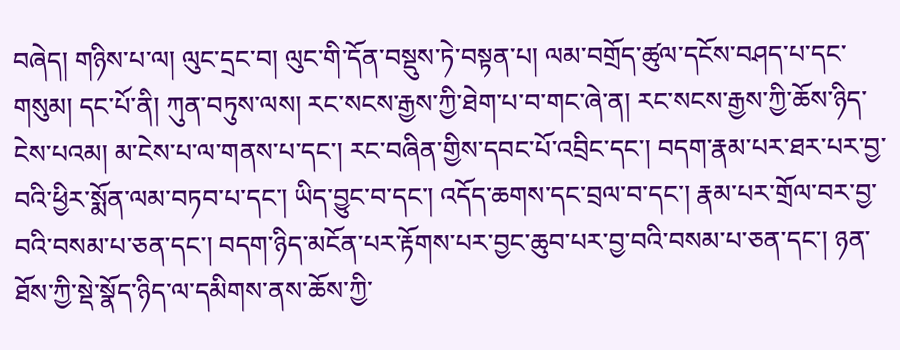བཞེད། གཉིས་པ་ལ། ལུང་དྲང་བ། ལུང་གི་དོན་བསྡུས་ཏེ་བསྟན་པ། ལམ་བགྲོད་ཚུལ་དངོས་བཤད་པ་དང་གསུམ། དང་པོ་ནི། ཀུན་བཏུས་ལས། རང་སངས་རྒྱས་ཀྱི་ཐེག་པ་བ་གང་ཞེ་ན། རང་སངས་རྒྱས་ཀྱི་ཆོས་ཉིད་ངེས་པའམ། མ་ངེས་པ་ལ་གནས་པ་དང་། རང་བཞིན་གྱིས་དབང་པོ་འབྲིང་དང་། བདག་རྣམ་པར་ཐར་པར་བྱ་བའི་ཕྱིར་སྨོན་ལམ་བཏབ་པ་དང་། ཡིད་བྱུང་བ་དང་། འདོད་ཆགས་དང་བྲལ་བ་དང་། རྣམ་པར་གྲོལ་བར་བྱ་བའི་བསམ་པ་ཅན་དང་། བདག་ཉིད་མངོན་པར་རྟོགས་པར་བྱང་ཆུབ་པར་བྱ་བའི་བསམ་པ་ཅན་དང་། ཉན་ཐོས་ཀྱི་སྡེ་སྣོད་ཉིད་ལ་དམིགས་ནས་ཆོས་ཀྱི་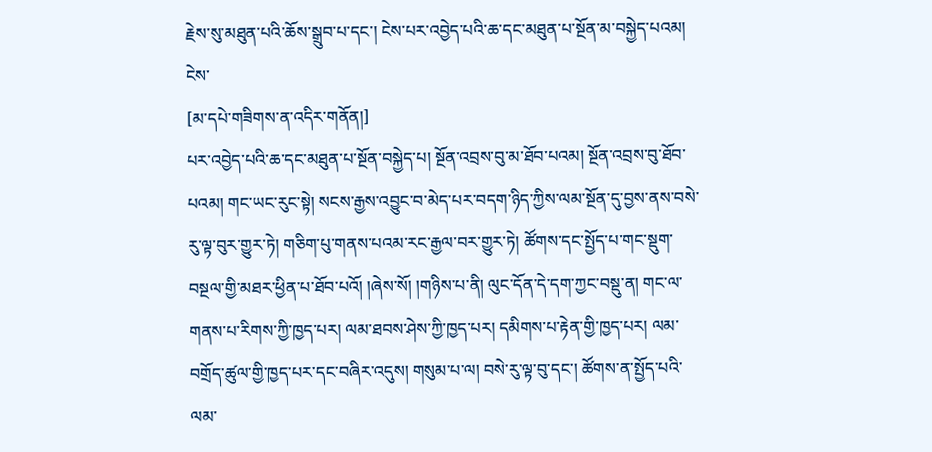རྗེས་སུ་མཐུན་པའི་ཆོས་སྒྲུབ་པ་དང་། ངེས་པར་འབྱེད་པའི་ཆ་དང་མཐུན་པ་སྔོན་མ་བསྐྱེད་པའམ། ངེས་
[མ་དཔེ་གཟིགས་ན་འདིར་གནོན།]
པར་འབྱེད་པའི་ཆ་དང་མཐུན་པ་སྔོན་བསྐྱེད་པ། སྔོན་འབྲས་བུ་མ་ཐོབ་པའམ། སྔོན་འབྲས་བུ་ཐོབ་པའམ། གང་ཡང་རུང་སྟེ། སངས་རྒྱས་འབྱུང་བ་མེད་པར་བདག་ཉིད་ཀྱིས་ལམ་སྔོན་དུ་བྱས་ནས་བསེ་རུ་ལྟ་བུར་གྱུར་ཏེ། གཅིག་པུ་གནས་པའམ་རང་རྒྱལ་བར་གྱུར་ཏེ། ཚོགས་དང་སྤྱོད་པ་གང་སྡུག་བསྔལ་གྱི་མཐར་ཕྱིན་པ་ཐོབ་པའོ། །ཞེས་སོ། །གཉིས་པ་ནི། ལུང་དོན་དེ་དག་ཀྱང་བསྡུ་ན། གང་ལ་གནས་པ་རིགས་ཀྱི་ཁྱད་པར། ལམ་ཐབས་ཤེས་ཀྱི་ཁྱད་པར། དམིགས་པ་རྟེན་གྱི་ཁྱད་པར། ལམ་བགྲོད་ཚུལ་གྱི་ཁྱད་པར་དང་བཞིར་འདུས། གསུམ་པ་ལ། བསེ་རུ་ལྟ་བུ་དང་། ཚོགས་ན་སྤྱོད་པའི་ལམ་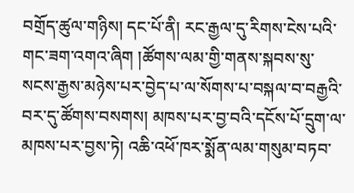བགྲོད་ཚུལ་གཉིས། དང་པོ་ནི། རང་རྒྱལ་དུ་རིགས་ངེས་པའི་གང་ཟག་འགའ་ཞིག །ཚོགས་ལམ་གྱི་གནས་སྐབས་སུ་སངས་རྒྱས་མཉེས་པར་བྱེད་པ་ལ་སོགས་པ་བསྐལ་བ་བརྒྱའི་བར་དུ་ཚོགས་བསགས། མཁས་པར་བྱ་བའི་དངོས་པོ་དྲུག་ལ་མཁས་པར་བྱས་ཏེ། འཆི་འཕོ་ཁར་སྨོན་ལམ་གསུམ་བཏབ་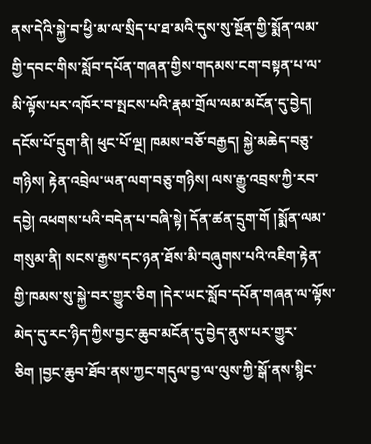ནས་དེའི་སྐྱེ་བ་ཕྱི་མ་ལ་སྲིད་པ་ཐ་མའི་དུས་སུ་སྔོན་གྱི་སྨོན་ལམ་གྱི་དབང་གིས་སློབ་དཔོན་གཞན་གྱིས་གདམས་ངག་བསྟན་པ་ལ་མི་ལྟོས་པར་འཁོར་བ་སྤངས་པའི་རྣམ་གྲོལ་ལམ་མངོན་དུ་བྱེད། དངོས་པོ་དྲུག་ནི། ཕུང་པོ་ལྔ། ཁམས་བཅོ་བརྒྱད། སྐྱེ་མཆེད་བཅུ་གཉིས། རྟེན་འབྲེལ་ཡན་ལག་བཅུ་གཉིས། ལས་རྒྱུ་འབྲས་ཀྱི་རབ་དབྱེ། འཕགས་པའི་བདེན་པ་བཞི་སྟེ། དོན་ཚན་དྲུག་གོ །སྨོན་ལམ་གསུམ་ནི། སངས་རྒྱས་དང་ཉན་ཐོས་མི་བཞུགས་པའི་འཇིག་རྟེན་གྱི་ཁམས་སུ་སྐྱེ་བར་གྱུར་ཅིག །དེར་ཡང་སློབ་དཔོན་གཞན་ལ་ལྟོས་མེད་དུ་རང་ཉིད་ཀྱིས་བྱང་ཆུབ་མངོན་དུ་བྱེད་ནུས་པར་གྱུར་ཅིག །བྱང་ཆུབ་ཐོབ་ནས་ཀྱང་གདུལ་བྱ་ལ་ལུས་ཀྱི་སྒོ་ནས་སྙིང་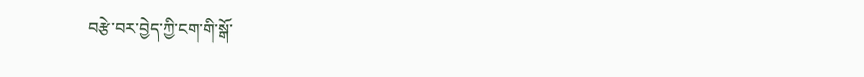བརྩེ་བར་བྱེད་ཀྱི་ངག་གི་སྒོ་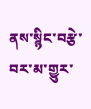ནས་སྙིང་བརྩེ་བར་མ་གྱུར་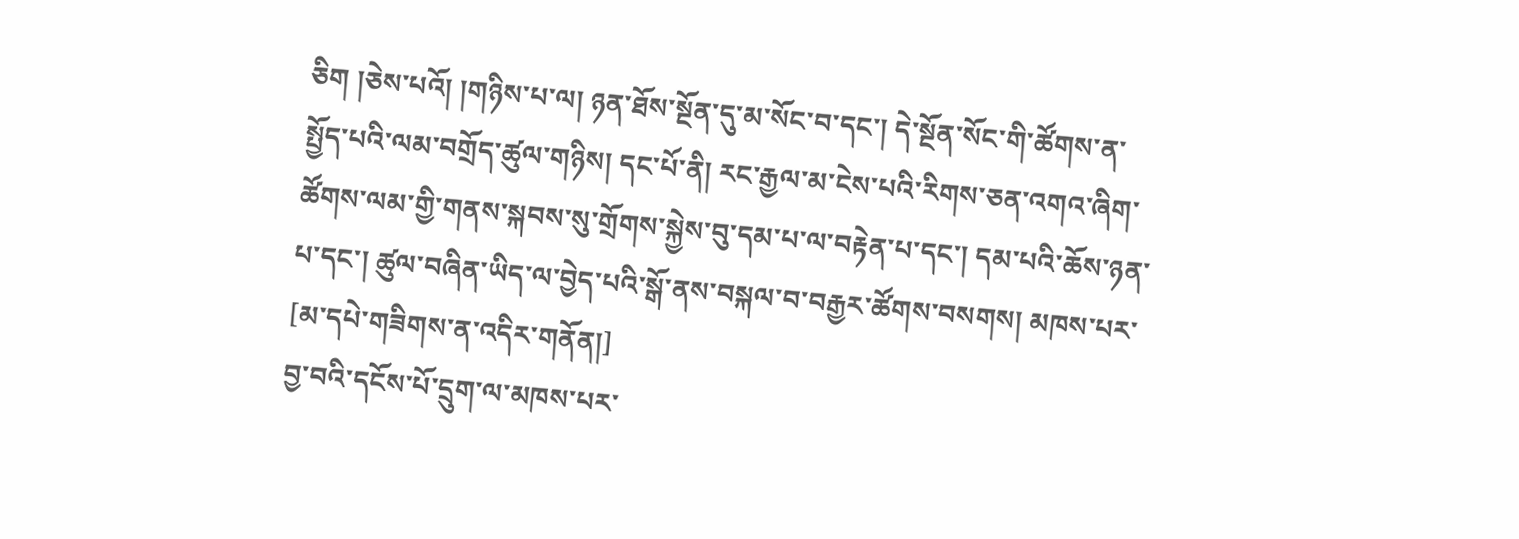ཅིག །ཅེས་པའོ། །གཉིས་པ་ལ། ཉན་ཐོས་སྔོན་དུ་མ་སོང་བ་དང་། དེ་སྔོན་སོང་གི་ཚོགས་ན་སྤྱོད་པའི་ལམ་བགྲོད་ཚུལ་གཉིས། དང་པོ་ནི། རང་རྒྱལ་མ་ངེས་པའི་རིགས་ཅན་འགའ་ཞིག་ཚོགས་ལམ་གྱི་གནས་སྐབས་སུ་གྲོགས་སྐྱེས་བུ་དམ་པ་ལ་བརྟེན་པ་དང་། དམ་པའི་ཆོས་ཉན་པ་དང་། ཚུལ་བཞིན་ཡིད་ལ་བྱེད་པའི་སྒོ་ནས་བསྐལ་བ་བརྒྱར་ཚོགས་བསགས། མཁས་པར་
[མ་དཔེ་གཟིགས་ན་འདིར་གནོན།]
བྱ་བའི་དངོས་པོ་དྲུག་ལ་མཁས་པར་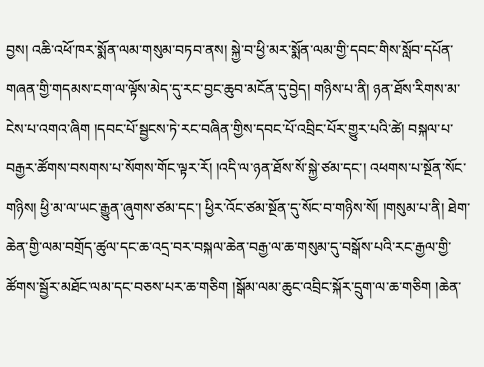བྱས། འཆི་འཕོ་ཁར་སྨོན་ལམ་གསུམ་བཏབ་ནས། སྐྱེ་བ་ཕྱི་མར་སྨོན་ལམ་གྱི་དབང་གིས་སློབ་དཔོན་གཞན་གྱི་གདམས་ངག་ལ་ལྟོས་མེད་དུ་རང་བྱང་ཆུབ་མངོན་དུ་བྱེད། གཉིས་པ་ནི། ཉན་ཐོས་རིགས་མ་ངེས་པ་འགའ་ཞིག །དབང་པོ་སྦྱངས་ཏེ་རང་བཞིན་གྱིས་དབང་པོ་འབྲིང་པོར་གྱུར་པའི་ཚེ། བསྐལ་པ་བརྒྱར་ཚོགས་བསགས་པ་སོགས་གོང་ལྟར་རོ། །འདི་ལ་ཉན་ཐོས་སོ་སྐྱེ་ཙམ་དང་། འཕགས་པ་སྔོན་སོང་གཉིས། ཕྱི་མ་ལ་ཡང་རྒྱུན་ཞུགས་ཙམ་དང་། ཕྱིར་འོང་ཙམ་སྔོན་དུ་སོང་བ་གཉིས་སོ། །གསུམ་པ་ནི། ཐེག་ཆེན་གྱི་ལམ་བགྲོད་ཚུལ་དང་ཆ་འདྲ་བར་བསྐལ་ཆེན་བརྒྱ་ལ་ཆ་གསུམ་དུ་བསྒོས་པའི་རང་རྒྱལ་གྱི་ཚོགས་སྦྱོར་མཐོང་ལམ་དང་བཅས་པར་ཆ་གཅིག །སྒོམ་ལམ་ཆུང་འབྲིང་སྐོར་དྲུག་ལ་ཆ་གཅིག །ཆེན་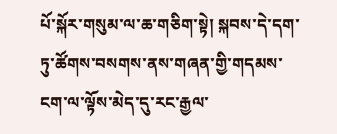པོ་སྐོར་གསུམ་ལ་ཆ་གཅིག་སྟེ། སྐབས་དེ་དག་ཏུ་ཚོགས་བསགས་ནས་གཞན་གྱི་གདམས་ངག་ལ་ལྟོས་མེད་དུ་རང་རྒྱལ་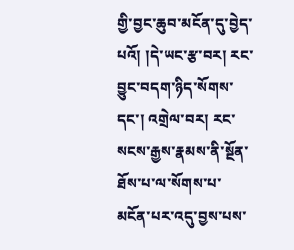གྱི་བྱང་ཆུབ་མངོན་དུ་བྱེད་པའོ། །དེ་ཡང་རྩ་བར། རང་བྱུང་བདག་ཉིད་སོགས་དང་། འགྲེལ་བར། རང་སངས་རྒྱས་རྣམས་ནི་སྔོན་ཐོས་པ་ལ་སོགས་པ་མངོན་པར་འདུ་བྱས་པས་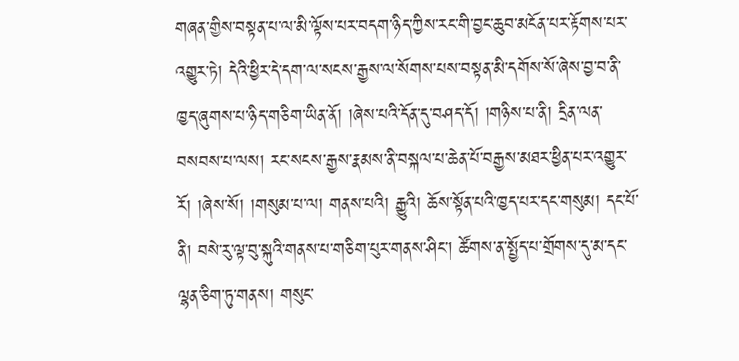གཞན་གྱིས་བསྟན་པ་ལ་མི་ལྟོས་པར་བདག་ཉིད་ཀྱིས་རང་གི་བྱང་ཆུབ་མངོན་པར་རྟོགས་པར་འགྱུར་ཏེ། དེའི་ཕྱིར་དེ་དག་ལ་སངས་རྒྱས་ལ་སོགས་པས་བསྟན་མི་དགོས་སོ་ཞེས་བྱ་བ་ནི་ཁྱད་ཞུགས་པ་ཉིད་གཅིག་ཡིན་ནོ། །ཞེས་པའི་དོན་དུ་བཤད་དོ། །གཉིས་པ་ནི། དྲིན་ལན་བསབས་པ་ལས། རང་སངས་རྒྱས་རྣམས་ནི་བསྐལ་པ་ཆེན་པོ་བརྒྱས་མཐར་ཕྱིན་པར་འགྱུར་རོ། །ཞེས་སོ། །གསུམ་པ་ལ། གནས་པའི། རྒྱུའི། ཆོས་སྟོན་པའི་ཁྱད་པར་དང་གསུམ། དང་པོ་ནི། བསེ་རུ་ལྟ་བུ་སྐུའི་གནས་པ་གཅིག་པུར་གནས་ཤིང་། ཚོགས་ན་སྤྱོད་པ་གྲོགས་དུ་མ་དང་ལྷན་ཅིག་ཏུ་གནས། གསུང་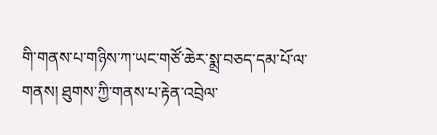གི་གནས་པ་གཉིས་ཀ་ཡང་གཙོ་ཆེར་སྨྲ་བཅད་དམ་པོ་ལ་གནས། ཐུགས་ཀྱི་གནས་པ་རྟེན་འབྲེལ་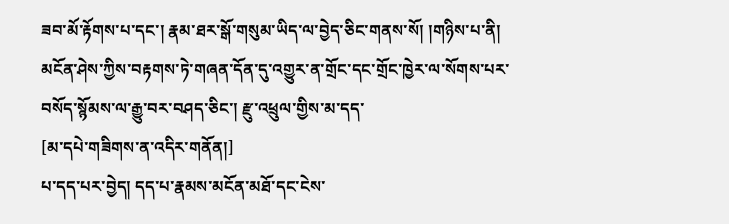ཟབ་མོ་རྟོགས་པ་དང་། རྣམ་ཐར་སྒོ་གསུམ་ཡིད་ལ་བྱེད་ཅིང་གནས་སོ། །གཉིས་པ་ནི། མངོན་ཤེས་ཀྱིས་བརྟགས་ཏེ་གཞན་དོན་དུ་འགྱུར་ན་གྲོང་དང་གྲོང་ཁྱེར་ལ་སོགས་པར་བསོད་སྙོམས་ལ་རྒྱུ་བར་བཤད་ཅིང་། རྫུ་འཕྲུལ་གྱིས་མ་དད་
[མ་དཔེ་གཟིགས་ན་འདིར་གནོན།]
པ་དད་པར་བྱེད། དད་པ་རྣམས་མངོན་མཐོ་དང་ངེས་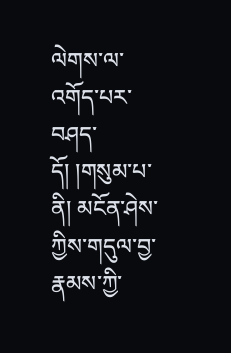ལེགས་ལ་འགོད་པར་བཤད་དོ། །གསུམ་པ་ནི། མངོན་ཤེས་ཀྱིས་གདུལ་བྱ་རྣམས་ཀྱི་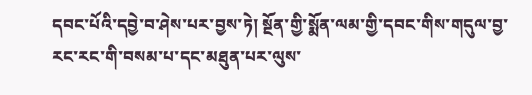དབང་པོའི་དབྱེ་བ་ཤེས་པར་བྱས་ཏེ། སྔོན་གྱི་སྨོན་ལམ་གྱི་དབང་གིས་གདུལ་བྱ་རང་རང་གི་བསམ་པ་དང་མཐུན་པར་ལུས་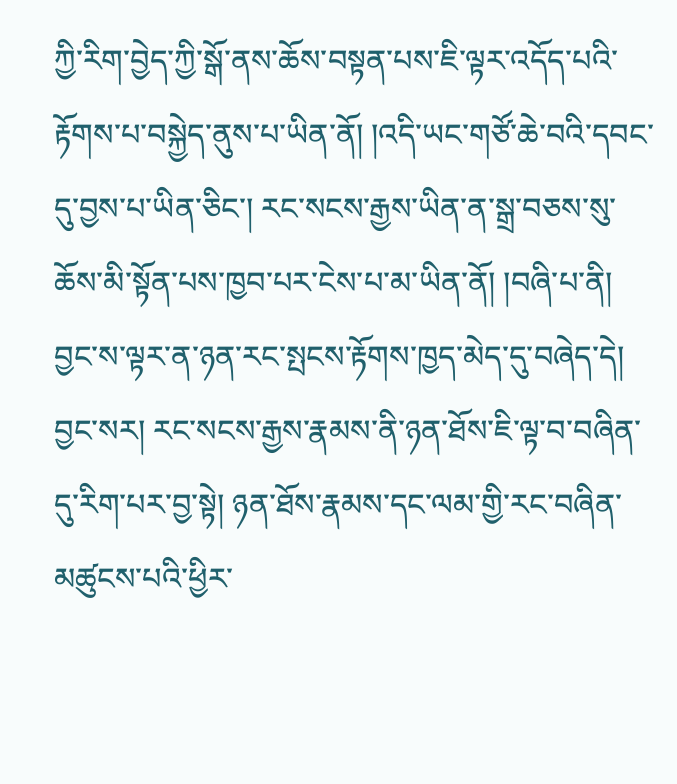ཀྱི་རིག་བྱེད་ཀྱི་སྒོ་ནས་ཆོས་བསྟན་པས་ཇི་ལྟར་འདོད་པའི་རྟོགས་པ་བསྐྱེད་ནུས་པ་ཡིན་ནོ། །འདི་ཡང་གཙོ་ཆེ་བའི་དབང་དུ་བྱས་པ་ཡིན་ཅིང་། རང་སངས་རྒྱས་ཡིན་ན་སྒྲ་བཅས་སུ་ཆོས་མི་སྟོན་པས་ཁྱབ་པར་ངེས་པ་མ་ཡིན་ནོ། །བཞི་པ་ནི། བྱང་ས་ལྟར་ན་ཉན་རང་སྤངས་རྟོགས་ཁྱད་མེད་དུ་བཞེད་དེ། བྱང་སར། རང་སངས་རྒྱས་རྣམས་ནི་ཉན་ཐོས་ཇི་ལྟ་བ་བཞིན་དུ་རིག་པར་བྱ་སྟེ། ཉན་ཐོས་རྣམས་དང་ལམ་གྱི་རང་བཞིན་མཚུངས་པའི་ཕྱིར་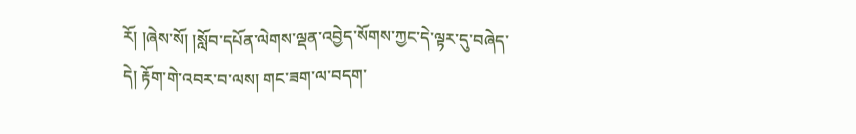རོ། །ཞེས་སོ། །སློབ་དཔོན་ལེགས་ལྡན་འབྱེད་སོགས་ཀྱང་དེ་ལྟར་དུ་བཞེད་དེ། རྟོག་གེ་འབར་བ་ལས། གང་ཟག་ལ་བདག་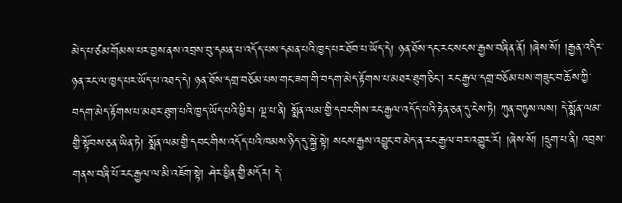མེད་པ་ཙམ་གོམས་པར་བྱས་ནས་འབྲས་བུ་དམན་པ་འདོད་པས་དམན་པའི་ཁྱད་པར་ཐོབ་པ་ཡོད་དེ། ཉན་ཐོས་དང་རང་སངས་རྒྱས་བཞིན་ནོ། །ཞེས་སོ། །རྒྱན་འདིར་ཉན་རང་ལ་ཁྱད་པར་ཡོད་པ་འཐད་དེ། ཉན་ཐོས་དགྲ་བཅོམ་པས་གང་ཟག་གི་བདག་མེད་རྟོགས་པ་མཐར་ཐུག་ཅིང་། རང་རྒྱལ་དགྲ་བཅོམ་པས་གཟུང་བ་ཆོས་ཀྱི་བདག་མེད་རྟོགས་པ་མཐར་ཐུག་པའི་ཁྱད་ཡོད་པའི་ཕྱིར། ལྔ་པ་ནི། སྨོན་ལམ་གྱི་དབང་གིས་རང་རྒྱལ་འདོད་པའི་རྟེན་ཅན་དུ་ངེས་ཏེ། ཀུན་བཏུས་ལས། དེ་སྨོན་ལམ་གྱི་སྟོབས་ཅན་ཡིན་ཏེ། སྨོན་ལམ་གྱི་དབང་གིས་འདོད་པའི་ཁམས་ཉིད་དུ་སྐྱེ་སྟེ། སངས་རྒྱས་འབྱུང་བ་མེད་ན་རང་རྒྱལ་བར་འགྱུར་རོ། །ཞེས་སོ། །དྲུག་པ་ནི། འབྲས་གནས་བཞི་པོ་རང་རྒྱལ་ལ་མི་འཇོག་སྟེ། ཤེར་ཕྱིན་གྱི་མདོར། དེ་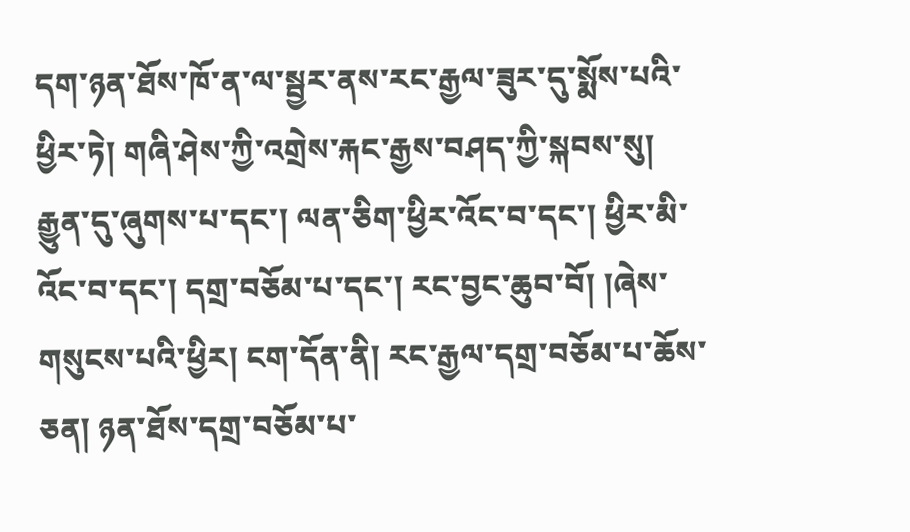དག་ཉན་ཐོས་ཁོ་ན་ལ་སྦྱར་ནས་རང་རྒྱལ་ཟུར་དུ་སྨོས་པའི་ཕྱིར་ཏེ། གཞི་ཤེས་ཀྱི་འགྲེས་རྐང་རྒྱས་བཤད་ཀྱི་སྐབས་སུ། རྒྱུན་དུ་ཞུགས་པ་དང་། ལན་ཅིག་ཕྱིར་འོང་བ་དང་། ཕྱིར་མི་འོང་བ་དང་། དགྲ་བཅོམ་པ་དང་། རང་བྱང་ཆུབ་བོ། །ཞེས་གསུངས་པའི་ཕྱིར། ངག་དོན་ནི། རང་རྒྱལ་དགྲ་བཅོམ་པ་ཆོས་ཅན། ཉན་ཐོས་དགྲ་བཅོམ་པ་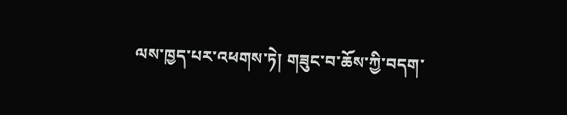ལས་ཁྱད་པར་འཕགས་ཏེ། གཟུང་བ་ཆོས་ཀྱི་བདག་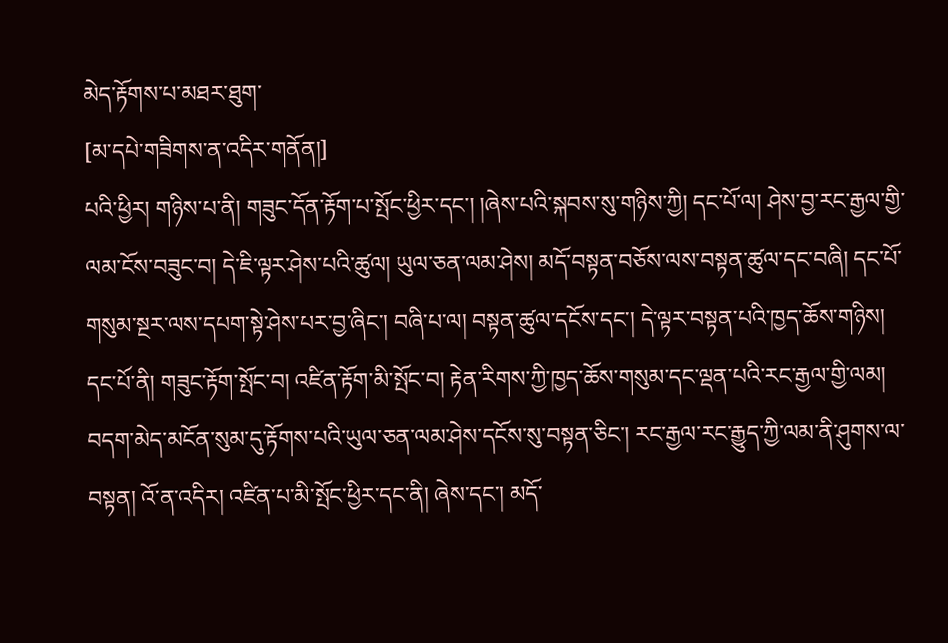མེད་རྟོགས་པ་མཐར་ཐུག་
[མ་དཔེ་གཟིགས་ན་འདིར་གནོན།]
པའི་ཕྱིར། གཉིས་པ་ནི། གཟུང་དོན་རྟོག་པ་སྤོང་ཕྱིར་དང་། །ཞེས་པའི་སྐབས་སུ་གཉིས་ཀྱི། དང་པོ་ལ། ཤེས་བྱ་རང་རྒྱལ་གྱི་ལམ་ངོས་བཟུང་བ། དེ་ཇི་ལྟར་ཤེས་པའི་ཚུལ། ཡུལ་ཅན་ལམ་ཤེས། མདོ་བསྟན་བཅོས་ལས་བསྟན་ཚུལ་དང་བཞི། དང་པོ་གསུམ་སྔར་ལས་དཔག་སྟེ་ཤེས་པར་བྱ་ཞིང་། བཞི་པ་ལ། བསྟན་ཚུལ་དངོས་དང་། དེ་ལྟར་བསྟན་པའི་ཁྱད་ཆོས་གཉིས། དང་པོ་ནི། གཟུང་རྟོག་སྤོང་བ། འཛིན་རྟོག་མི་སྤོང་བ། རྟེན་རིགས་ཀྱི་ཁྱད་ཆོས་གསུམ་དང་ལྡན་པའི་རང་རྒྱལ་གྱི་ལམ། བདག་མེད་མངོན་སུམ་དུ་རྟོགས་པའི་ཡུལ་ཅན་ལམ་ཤེས་དངོས་སུ་བསྟན་ཅིང་། རང་རྒྱལ་རང་རྒྱུད་ཀྱི་ལམ་ནི་ཤུགས་ལ་བསྟན། འོ་ན་འདིར། འཛིན་པ་མི་སྤོང་ཕྱིར་དང་ནི། ཞེས་དང་། མདོ་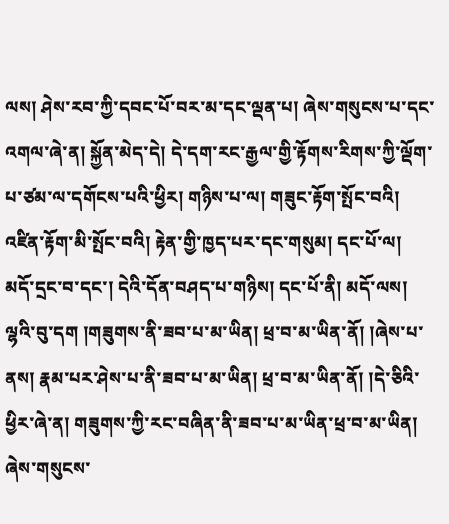ལས། ཤེས་རབ་ཀྱི་དབང་པོ་བར་མ་དང་ལྡན་པ། ཞེས་གསུངས་པ་དང་འགལ་ཞེ་ན། སྐྱོན་མེད་དེ། དེ་དག་རང་རྒྱལ་གྱི་རྟོགས་རིགས་ཀྱི་ལྡོག་པ་ཙམ་ལ་དགོངས་པའི་ཕྱིར། གཉིས་པ་ལ། གཟུང་རྟོག་སྤོང་བའི། འཛིན་རྟོག་མི་སྤོང་བའི། རྟེན་གྱི་ཁྱད་པར་དང་གསུམ། དང་པོ་ལ། མདོ་དྲང་བ་དང་། དེའི་དོན་བཤད་པ་གཉིས། དང་པོ་ནི། མདོ་ལས། ལྷའི་བུ་དག །གཟུགས་ནི་ཟབ་པ་མ་ཡིན། ཕྲ་བ་མ་ཡིན་ནོ། །ཞེས་པ་ནས། རྣམ་པར་ཤེས་པ་ནི་ཟབ་པ་མ་ཡིན། ཕྲ་བ་མ་ཡིན་ནོ། །དེ་ཅིའི་ཕྱིར་ཞེ་ན། གཟུགས་ཀྱི་རང་བཞིན་ནི་ཟབ་པ་མ་ཡིན་ཕྲ་བ་མ་ཡིན། ཞེས་གསུངས་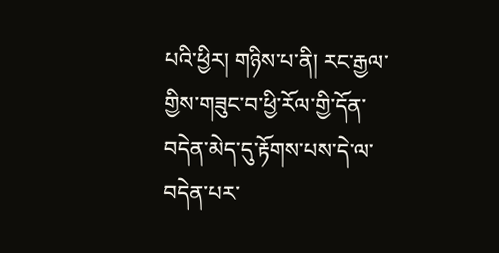པའི་ཕྱིར། གཉིས་པ་ནི། རང་རྒྱལ་གྱིས་གཟུང་བ་ཕྱི་རོལ་གྱི་དོན་བདེན་མེད་དུ་རྟོགས་པས་དེ་ལ་བདེན་པར་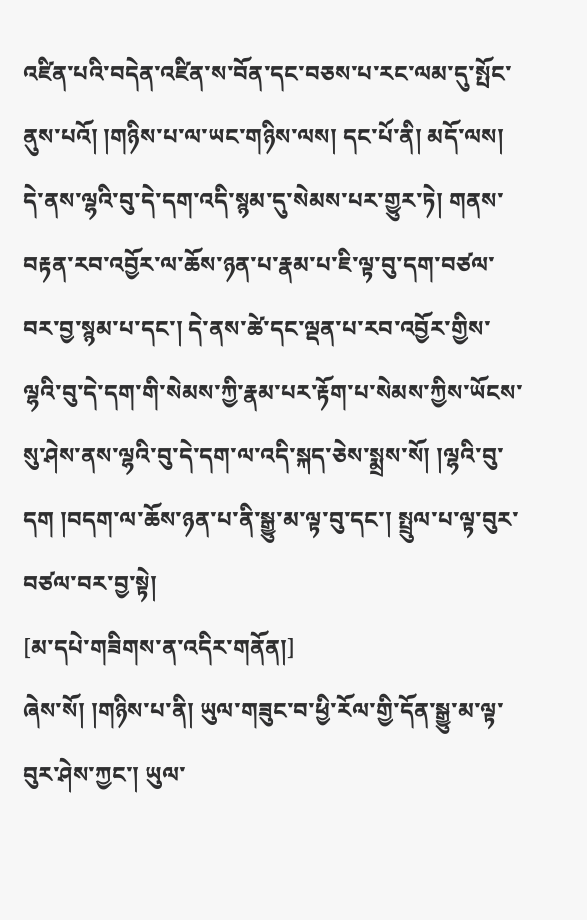འཛིན་པའི་བདེན་འཛིན་ས་བོན་དང་བཅས་པ་རང་ལམ་དུ་སྤོང་ནུས་པའོ། །གཉིས་པ་ལ་ཡང་གཉིས་ལས། དང་པོ་ནི། མདོ་ལས། དེ་ནས་ལྷའི་བུ་དེ་དག་འདི་སྙམ་དུ་སེམས་པར་གྱུར་ཏེ། གནས་བརྟན་རབ་འབྱོར་ལ་ཆོས་ཉན་པ་རྣམ་པ་ཇི་ལྟ་བུ་དག་བཙལ་བར་བྱ་སྙམ་པ་དང་། དེ་ནས་ཚེ་དང་ལྡན་པ་རབ་འབྱོར་གྱིས་ལྷའི་བུ་དེ་དག་གི་སེམས་ཀྱི་རྣམ་པར་རྟོག་པ་སེམས་ཀྱིས་ཡོངས་སུ་ཤེས་ནས་ལྷའི་བུ་དེ་དག་ལ་འདི་སྐད་ཅེས་སྨྲས་སོ། །ལྷའི་བུ་དག །བདག་ལ་ཆོས་ཉན་པ་ནི་སྒྱུ་མ་ལྟ་བུ་དང་། སྤྲུལ་པ་ལྟ་བུར་བཙལ་བར་བྱ་སྟེ།
[མ་དཔེ་གཟིགས་ན་འདིར་གནོན།]
ཞེས་སོ། །གཉིས་པ་ནི། ཡུལ་གཟུང་བ་ཕྱི་རོལ་གྱི་དོན་སྒྱུ་མ་ལྟ་བུར་ཤེས་ཀྱང་། ཡུལ་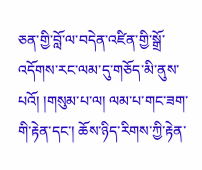ཅན་གྱི་བློ་ལ་བདེན་འཛིན་གྱི་སྒྲོ་འདོགས་རང་ལམ་དུ་གཅོད་མི་ནུས་པའོ། །གསུམ་པ་ལ། ལམ་པ་གང་ཟག་གི་རྟེན་དང་། ཆོས་ཉིད་རིགས་ཀྱི་རྟེན་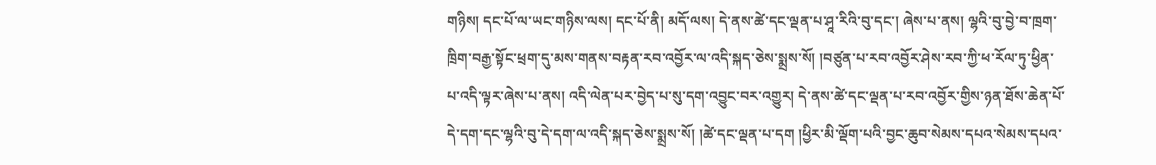གཉིས། དང་པོ་ལ་ཡང་གཉིས་ལས། དང་པོ་ནི། མདོ་ལས། དེ་ནས་ཚེ་དང་ལྡན་པ་ཤཱ་རིའི་བུ་དང་། ཞེས་པ་ནས། ལྷའི་བུ་བྱེ་བ་ཁྲག་ཁྲིག་བརྒྱ་སྟོང་ཕྲག་དུ་མས་གནས་བརྟན་རབ་འབྱོར་ལ་འདི་སྐད་ཅེས་སྨྲས་སོ། །བཙུན་པ་རབ་འབྱོར་ཤེས་རབ་ཀྱི་ཕ་རོལ་ཏུ་ཕྱིན་པ་འདི་ལྟར་ཞེས་པ་ནས། འདི་ལེན་པར་བྱེད་པ་སུ་དག་འབྱུང་བར་འགྱུར། དེ་ནས་ཚེ་དང་ལྡན་པ་རབ་འབྱོར་གྱིས་ཉན་ཐོས་ཆེན་པོ་དེ་དག་དང་ལྷའི་བུ་དེ་དག་ལ་འདི་སྐད་ཅེས་སྨྲས་སོ། །ཚེ་དང་ལྡན་པ་དག །ཕྱིར་མི་ལྡོག་པའི་བྱང་ཆུབ་སེམས་དཔའ་སེམས་དཔའ་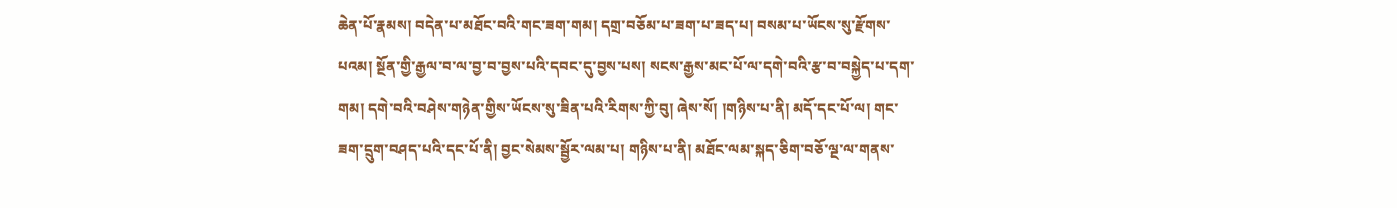ཆེན་པོ་རྣམས། བདེན་པ་མཐོང་བའི་གང་ཟག་གམ། དགྲ་བཅོམ་པ་ཟག་པ་ཟད་པ། བསམ་པ་ཡོངས་སུ་རྫོགས་པའམ། སྔོན་གྱི་རྒྱལ་བ་ལ་བྱ་བ་བྱས་པའི་དབང་དུ་བྱས་པས། སངས་རྒྱས་མང་པོ་ལ་དགེ་བའི་རྩ་བ་བསྐྱེད་པ་དག་གམ། དགེ་བའི་བཤེས་གཉེན་གྱིས་ཡོངས་སུ་ཟིན་པའི་རིགས་ཀྱི་བུ། ཞེས་སོ། །གཉིས་པ་ནི། མདོ་དང་པོ་ལ། གང་ཟག་དྲུག་བཤད་པའི་དང་པོ་ནི། བྱང་སེམས་སྦྱོར་ལམ་པ། གཉིས་པ་ནི། མཐོང་ལམ་སྐད་ཅིག་བཅོ་ལྔ་ལ་གནས་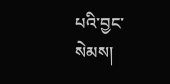པའི་བྱང་སེམས།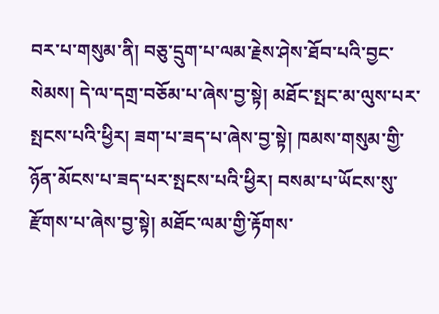བར་པ་གསུམ་ནི། བཅུ་དྲུག་པ་ལམ་རྗེས་ཤེས་ཐོབ་པའི་བྱང་སེམས། དེ་ལ་དགྲ་བཅོམ་པ་ཞེས་བྱ་སྟེ། མཐོང་སྤང་མ་ལུས་པར་སྤངས་པའི་ཕྱིར། ཟག་པ་ཟད་པ་ཞེས་བྱ་སྟེ། ཁམས་གསུམ་གྱི་ཉོན་མོངས་པ་ཟད་པར་སྤངས་པའི་ཕྱིར། བསམ་པ་ཡོངས་སུ་རྫོགས་པ་ཞེས་བྱ་སྟེ། མཐོང་ལམ་གྱི་རྟོགས་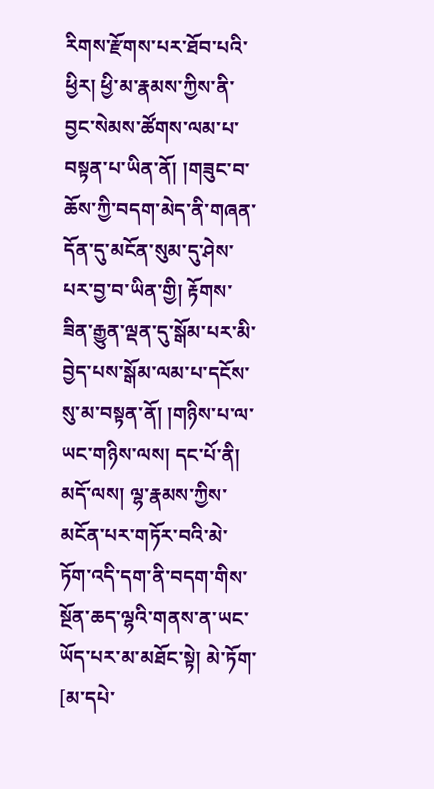རིགས་རྫོགས་པར་ཐོབ་པའི་ཕྱིར། ཕྱི་མ་རྣམས་ཀྱིས་ནི་བྱང་སེམས་ཚོགས་ལམ་པ་བསྟན་པ་ཡིན་ནོ། །གཟུང་བ་ཆོས་ཀྱི་བདག་མེད་ནི་གཞན་དོན་དུ་མངོན་སུམ་དུ་ཤེས་པར་བྱ་བ་ཡིན་གྱི། རྟོགས་ཟིན་རྒྱུན་ལྡན་དུ་སྒོམ་པར་མི་བྱེད་པས་སྒོམ་ལམ་པ་དངོས་སུ་མ་བསྟན་ནོ། །གཉིས་པ་ལ་ཡང་གཉིས་ལས། དང་པོ་ནི། མདོ་ལས། ལྷ་རྣམས་ཀྱིས་མངོན་པར་གཏོར་བའི་མེ་ཏོག་འདི་དག་ནི་བདག་གིས་སྔོན་ཆད་ལྷའི་གནས་ན་ཡང་ཡོད་པར་མ་མཐོང་སྟེ། མེ་ཏོག་
[མ་དཔེ་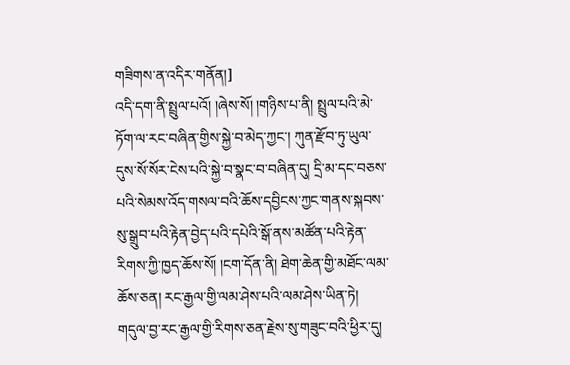གཟིགས་ན་འདིར་གནོན།]
འདི་དག་ནི་སྤྲུལ་པའོ། །ཞེས་སོ། །གཉིས་པ་ནི། སྤྲུལ་པའི་མེ་ཏོག་ལ་རང་བཞིན་གྱིས་སྐྱེ་བ་མེད་ཀྱང་། ཀུན་རྫོབ་ཏུ་ཡུལ་དུས་སོ་སོར་ངེས་པའི་སྐྱེ་བ་སྣང་བ་བཞིན་དུ། དྲི་མ་དང་བཅས་པའི་སེམས་འོད་གསལ་བའི་ཆོས་དབྱིངས་ཀྱང་གནས་སྐབས་སུ་སྒྲུབ་པའི་རྟེན་བྱེད་པའི་དཔེའི་སྒོ་ནས་མཚོན་པའི་རྟེན་རིགས་ཀྱི་ཁྱད་ཆོས་སོ། །ངག་དོན་ནི། ཐེག་ཆེན་གྱི་མཐོང་ལམ་ཆོས་ཅན། རང་རྒྱལ་གྱི་ལམ་ཤེས་པའི་ལམ་ཤེས་ཡིན་ཏེ། གདུལ་བྱ་རང་རྒྱལ་གྱི་རིགས་ཅན་རྗེས་སུ་གཟུང་བའི་ཕྱིར་དུ།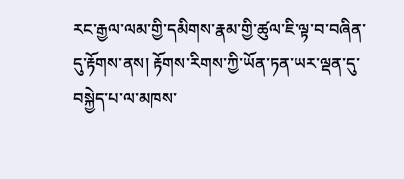རང་རྒྱལ་ལམ་གྱི་དམིགས་རྣམ་གྱི་ཚུལ་ཇི་ལྟ་བ་བཞིན་དུ་རྟོགས་ནས། རྟོགས་རིགས་ཀྱི་ཡོན་ཏན་ཡར་ལྡན་དུ་བསྐྱེད་པ་ལ་མཁས་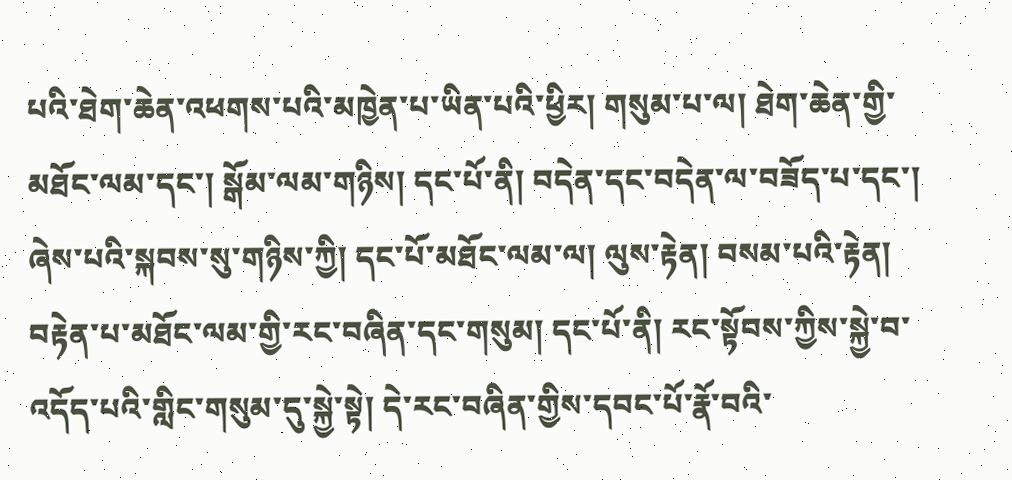པའི་ཐེག་ཆེན་འཕགས་པའི་མཁྱེན་པ་ཡིན་པའི་ཕྱིར། གསུམ་པ་ལ། ཐེག་ཆེན་གྱི་མཐོང་ལམ་དང་། སྒོམ་ལམ་གཉིས། དང་པོ་ནི། བདེན་དང་བདེན་ལ་བཟོད་པ་དང་། ཞེས་པའི་སྐབས་སུ་གཉིས་ཀྱི། དང་པོ་མཐོང་ལམ་ལ། ལུས་རྟེན། བསམ་པའི་རྟེན། བརྟེན་པ་མཐོང་ལམ་གྱི་རང་བཞིན་དང་གསུམ། དང་པོ་ནི། རང་སྟོབས་ཀྱིས་སྐྱེ་བ་འདོད་པའི་གླིང་གསུམ་དུ་སྐྱེ་སྟེ། དེ་རང་བཞིན་གྱིས་དབང་པོ་རྣོ་བའི་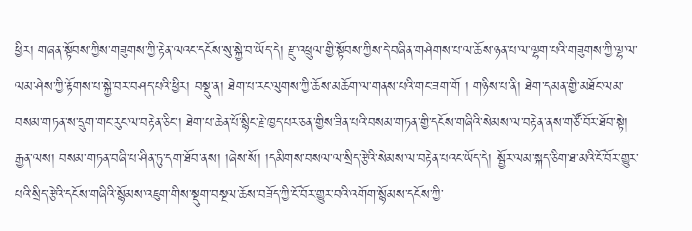ཕྱིར། གཞན་སྟོབས་ཀྱིས་གཟུགས་ཀྱི་རྟེན་ལའང་དངོས་སུ་སྐྱེ་བ་ཡོད་དེ། རྫུ་འཕྲུལ་གྱི་སྟོབས་ཀྱིས་དེ་བཞིན་གཤེགས་པ་ལ་ཆོས་ཉན་པ་ལ་ལྷག་པའི་གཟུགས་ཀྱི་ལྷ་ལ་ལམ་ཤེས་ཀྱི་རྟོགས་པ་སྐྱེ་བར་བཤད་པའི་ཕྱིར། བསྡུ་ན། ཐེག་པ་རང་ལུགས་ཀྱི་ཆོས་མཆོག་ལ་གནས་པའི་གང་ཟག་གོ ། གཉིས་པ་ནི། ཐེག་དམན་གྱི་མཐོང་ལམ་བསམ་གཏན་ས་དྲུག་གང་རུང་ལ་བརྟེན་ཅིང་། ཐེག་པ་ཆེན་པོ་སྙིང་རྗེ་ཁྱད་པར་ཅན་གྱིས་ཟིན་པའི་བསམ་གཏན་གྱི་དངོས་གཞིའི་སེམས་ལ་བརྟེན་ནས་གཙོ་བོར་ཐོབ་སྟེ། རྒྱན་ལས། བསམ་གཏན་བཞི་པ་ཤིན་ཏུ་དག་ཐོབ་ནས། །ཞེས་སོ། །དམིགས་བསལ་ལ་སྲིད་རྩེའི་སེམས་ལ་བརྟེན་པའང་ཡོད་དེ། སྦྱོར་ལམ་སྐད་ཅིག་ཐ་མའི་ངོ་བོར་གྱུར་པའི་སྲིད་རྩེའི་དངོས་གཞིའི་སྙོམས་འཇུག་གིས་སྡུག་བསྔལ་ཆོས་བཟོད་ཀྱི་ངོ་བོར་གྱུར་བའི་འགོག་སྙོམས་དངོས་ཀྱི་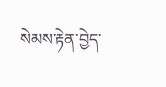སེམས་རྟེན་བྱེད་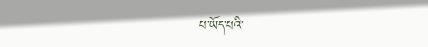པ་ཡོད་པའི་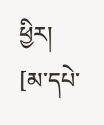ཕྱིར།
[མ་དཔེ་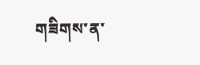གཟིགས་ན་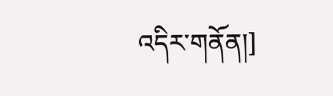འདིར་གནོན།]